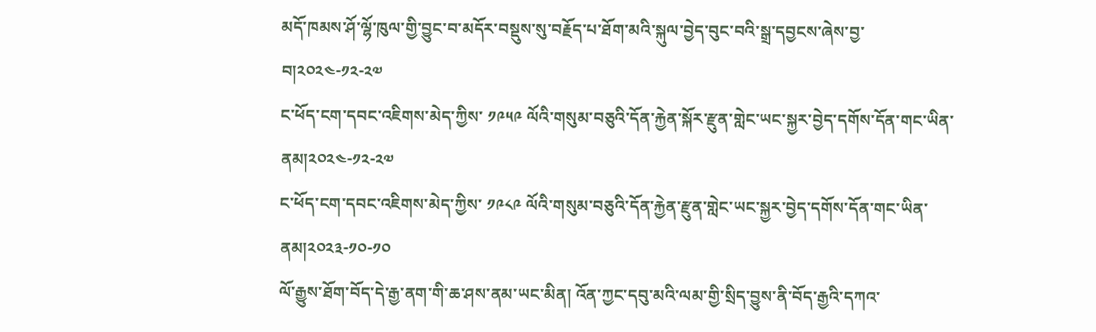མདོ་ཁམས་ཤོ་ལྷོ་ཁུལ་གྱི་བྱུང་བ་མདོར་བསྡུས་སུ་བརྗོད་པ་ཐོག་མའི་སྐུལ་བྱེད་བུང་བའི་སྒྲ་དབྱངས་ཞེས་བྱ་བ།༢༠༢༤-༡༢-༢༧
ང་ཕོད་ངག་དབང་འཇིགས་མེད་ཀྱིས་ ༡༩༥༩ ལོའི་གསུམ་བཅུའི་དོན་རྐྱེན་སྐོར་རྫུན་གླེང་ཡང་སྐྱར་བྱེད་དགོས་དོན་གང་ཡིན་ནམ།༢༠༢༤-༡༢-༢༧
ང་ཕོད་ངག་དབང་འཇིགས་མེད་ཀྱིས་ ༡༩༨༩ ལོའི་གསུམ་བཅུའི་དོན་རྐྱེན་རྫུན་གླེང་ཡང་སྐྱར་བྱེད་དགོས་དོན་གང་ཡིན་ནམ།༢༠༢༣-༡༠-༡༠
ལོ་རྒྱུས་ཐོག་བོད་དེ་རྒྱ་ནག་གི་ཆ་ཤས་ནམ་ཡང་མིན། འོན་ཀྱང་དབུ་མའི་ལམ་གྱི་སྲིད་བྱུས་ནི་བོད་རྒྱའི་དཀའ་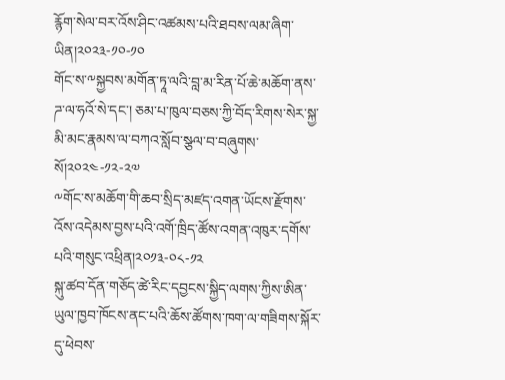རྙོག་སེལ་བར་འོས་ཤིང་འཚམས་པའི་ཐབས་ལམ་ཞིག་ཡིན།༢༠༢༣-༡༠-༡༠
གོང་ས་༸སྐྱབས་མགོན་ཏཱ་ལའི་བླ་མ་རིན་པོ་ཆེ་མཆོག་ནས་ཌ་ལ་ཧའོ་སེ་དང་། ཅམ་པ་ཁུལ་བཅས་ཀྱི་བོད་རིགས་སེར་སྐྱ་མི་མང་རྣམས་ལ་བཀའ་སློབ་སྩལ་བ་བཞུགས་སོ།༢༠༢༤-༡༢-༢༧
༸གོང་ས་མཆོག་གི་ཆབ་སྲིད་མཛད་འགན་ཡོངས་རྫོགས་འོས་འདེམས་བྱས་པའི་འགོ་ཁྲིད་ཚོས་འགན་འཁུར་དགོས་པའི་གསུང་འཕྲིན།༢༠༡༣-༠༨-༡༢
སྐུ་ཚབ་དོན་གཅོད་ཚེ་རིང་དབྱངས་སྐྱིད་ལགས་ཀྱིས་ཨིན་ཡུལ་ཁྱབ་ཁོངས་ནང་པའི་ཆོས་ཚོགས་ཁག་ལ་གཟིགས་སྐོར་དུ་ཕེབས་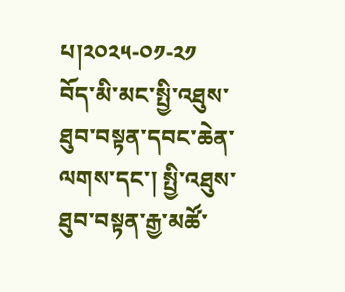པ།༢༠༢༥-༠༡-༢༡
བོད་མི་མང་སྤྱི་འཐུས་ཐུབ་བསྟན་དབང་ཆེན་ལགས་དང་། སྤྱི་འཐུས་ཐུབ་བསྟན་རྒྱ་མཚོ་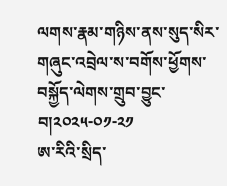ལགས་རྣམ་གཉིས་ནས་སུད་སིར་གཞུང་འབྲེལ་ས་བགོས་ཕྱོགས་བསྐྱོད་ལེགས་གྲུབ་བྱུང་བ།༢༠༢༥-༠༡-༢༡
ཨ་རིའི་སྲིད་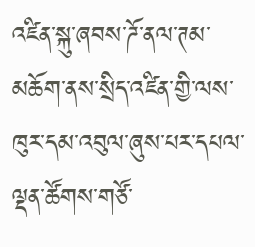འཛིན་སྐུ་ཞབས་ཌོ་ནལ་ཊམ་མཆོག་ནས་སྲིད་འཛིན་གྱི་ལས་ཁུར་དམ་འབུལ་ཞུས་པར་དཔལ་ལྡན་ཚོགས་གཙོ་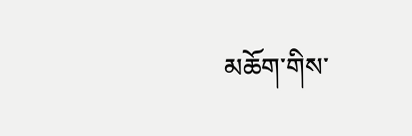མཆོག་གིས་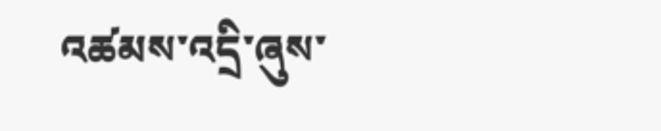འཚམས་འདྲི་ཞུས་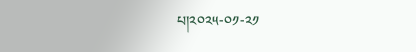པ།༢༠༢༥-༠༡-༢༡